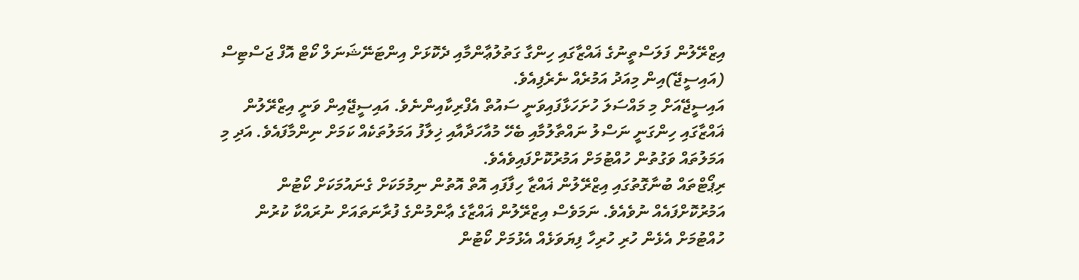އިޒްރޭލުން ފަލަސްތީނުގެ ޣައްޒާގައި ހިންގާ ގަތުލުޢާންމާއި ދެކޮޅަށް އިންޓަނޭޝަނަލް ކޯޓް އޮފް ޖަސްޓިސް (އައިސީޖޭ)އިން މިއަދު އަމުރެއް ނެރެފިއެވެ.
އައިސީޖޭއަށް މި މައްސަލަ ހުށަހަޅާފައިވަނީ ސައުތް އެފްރިކާއިންނެވެ. އައިސީޖޭއިން ވަނީ އިޒްރޭލުން ޣައްޒާގައި ހިންގަނީ ނަސްލު ނައްތާލުމާއި ބެހޭ މުއާހަދާއާއި ޚިލާފު އަމަލުތަކެއް ކަމަށް ނިންމާފައެވެ. އަދި މި އަމަލުތައް ވަގުތުން ހުއްޓުމަށް އަމުރުކޮށްފައިވެއެވެ.
ރިޕޯޓްތައް ބުނާގޮތުގައި އިޒްރޭލުން ޣައްޒާ ހިފާފައި އޮތް އޮތުން ނިމުމަކަށް ގެނައުމަކަށް ކޯޓުން އަމުރުކޮށްފައެއް ނުވެއެވެ. ނަމަވެސް އިޒްރޭލުން ޣައްޒާގެ ޢާންމުންގެ ފުރާނަތައަށް ނުރައްކާ ކުރުން ހުއްޓުމަށް އެޅެން ހުރި ހުރިހާ ފިޔަވަޅެއް އެޅުމަށް ކޯޓުން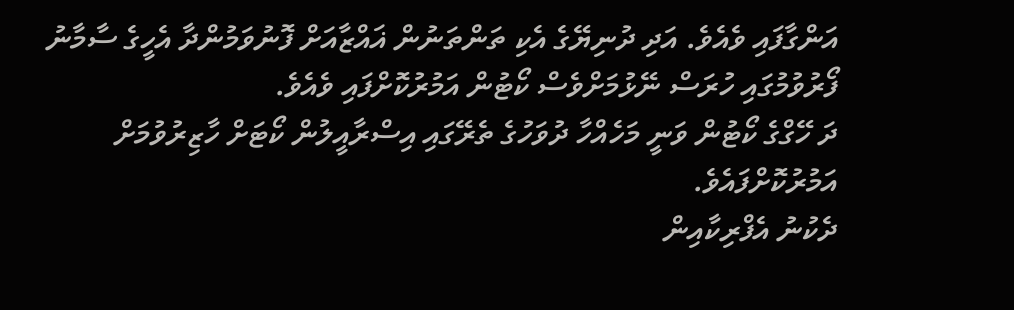އަންގާފައި ވެއެވެ. އަދި ދުނިޔޭގެ އެކި ތަންތަނުން ޣައްޒާއަށް ފޮނުވަމުންދާ އެހީގެ ސާމާނު ފޯރުވުމުގައި ހުރަސް ނޭޅުމަށްވެސް ކޯޓުން އަމުރުކޮށްފައި ވެއެވެ.
ދަ ހޭގްގެ ކޯޓުން ވަނީ މަހެއްހާ ދުވަހުގެ ތެރޭގައި އިސްރާއީލުން ކޯޓަށް ހާޒިރުވުމަށް އަމުރުކޮށްފައެވެ.
ދެކުނު އެފްރިކާއިން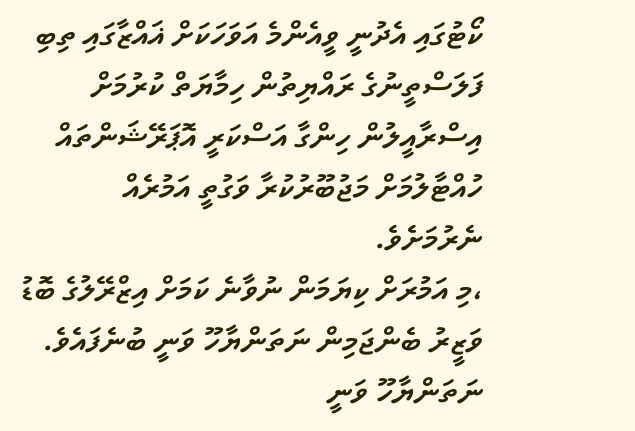ކޯޓުގައި އެދުނީ ވީއެންމެ އަވަހަކަށް ޣައްޒާގައި ތިބި ފަލަސްތީނުގެ ރައްޔިތުން ހިމާޔަތް ކުރުމަށް އިސްރާއީލުން ހިންގާ އަސްކަރީ އޮޕަރޭޝަންތައް ހުއްޓާލުމަށް މަޖުބޫރުކުރާ ވަގުތީ އަމުރެއް ނެރުމަށެވެ.
،މި އަމުރަށް ކިޔަމަން ނުވާނެ ކަމަށް އިޒްރޭލުގެ ބޮޑު ވަޒީރު ބެންޖަމިން ނަތަންޔާހޫ ވަނީ ބުނެފައެވެ. ނަތަންޔާހޫ ވަނީ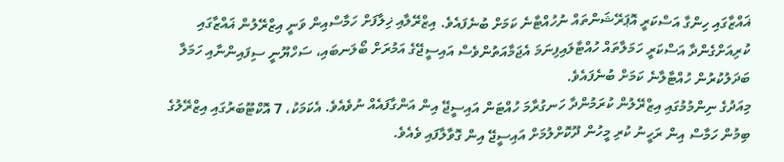ޣައްޒާގައި ހިންގާ އަސްކަރީ އޮޕަރޭޝަންތައް ނުހުއްޓާނެ ކަމަށް ބުނެފައެވެ. އިޒްރޭލާއި ޚިލާފަށް ހަމާސްއިން ވަނީ އިޒްރޭލުން ޣައްޒާގައި ކުރިއަށްގެންދާ އަސްކަރީ ހަމަލާތައް ހުއްޓާލައިފިނަމަ އެޖަމާއަތުންވެސް އައިސީޖޭގެ އަމުރަށް ބޯލަނބައި، ސަހްޔޫނީ ސިފައިންނާއި ހަމަލާ ބަދަލުކުރުން ހުއްޓާލާނެ ކަމަށް ބުނެފައެވެ.
މިއަދުގެ ނިންމުމުގައި އިޒްރޭލުން ކުރަމުންދާ ހަނގުރާމަ ހުއްޓަން އައިސީޖޭ އިން އަންގާފައެއް ނުވެއެވެ. އެކަމަކު، 7 އޮކްޓޫބަރުގައި އިޒްރޭލުގެ ބިމުން ހަމާސް އިން ރަހީނު ކުރި މީހުން ދޫކޮށްލުމަށް އައިސީޖޭ އިން ގޮވާލާފައި ވެއެވެ.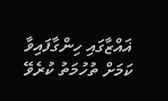ޣައްޒާގައި ހިންގާފައިވާ ކަމަށް ތުހުމަތު ކުރެވޭ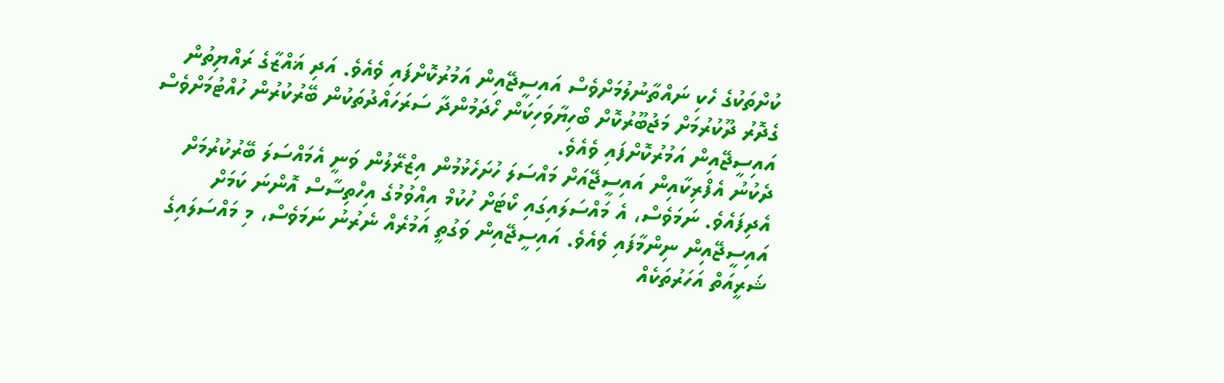ކުށްތަކުގެ ހެކި ނައްތާނުލުމަށްވެސް އައިސީޖޭއިން އަމުރުކޮށްފައި ވެއެވެ. އަދި ޣައްޒާގެ ރައްޔިތުން ގެދޮރު ދޫކުރުމަށް މަޖުބޫރުކޮށް ބޯހިޔާވަހިކަން ހޯދަމުންދާ ސަރަހައްދުތަކުން ބޭރުކުރުން ހުއްޓުމަށްވެސް އައިސީޖޭއިން އަމުރުކޮށްފައި ވެއެވެ.
ދެކުނު އެފްރިކާއިން އައިސީޖޭއަށް މައްސަލަ ހުށަހެޅުމުން އިޒްރޭލުން ވަނީ އެމައްސަލަ ބޭރުކުރުމަށް އެދިފައެވެ. ނަމަވެސް، އެ މައްސަލައިގައި ކޯޓަށް ހުކުމް އިއްވުމުގެ އިހްތިސާސް އޮންނަ ކަމަށް އައިސީޖޭއިން ނިންމާފައި ވެއެވެ. އައިސީޖޭއިން ވަގުތީ އަމުރެއް ނެރުނު ނަމަވެސް، މި މައްސަލައިގެ ޝަރީއަތް އަހަރުތަކެއް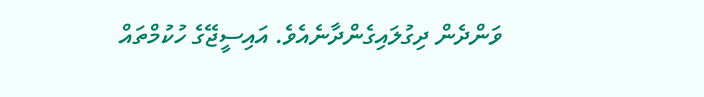ވަންދެން ދިގުލައިގެންދާނެއެވެ. އައިސީޖޭގެ ހުކުމްތައް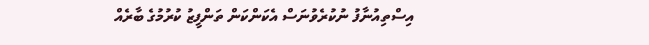އިސްތިއުނާފު ނުކުރެވުނަސް އެކަންކަން ތަންފީޒު ކުރުމުގެ ބާރެއް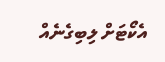އެކޯޓަށް ލިބިގެނެއް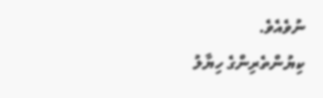ނުވެއެވެ.
ކިޔުންތެރިންގެ ހިޔާލު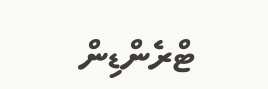ޓްރެންޑިން